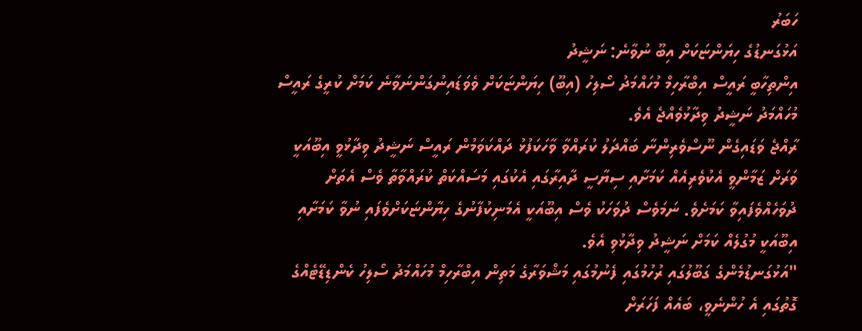ހަބަރު
އަޅުގަނޑުގެ ހިޔަންޏަކަށް އިބޫ ނުވާނެ: ނަޝީދު
އިންތިހާބީ ރައީސް އިބްރާހިމް މުހައްމަދު ސޯލިހު (އިބޫ) ހިޔަންޏަކަށް ވެވަޑައިނުގަންނަވާނެ ކަމަށް ކުރީގެ ރައީސް މުހައްމަދު ނަޝީދު ވިދާޅުވެއްޖެ އެވެ.
ރާއްޖެ ވަޑައިގެން ނޫސްވެރިންނާ ބައްދަލު ކުރައްވާ ވާހަކަފުޅު ދައްކަވަމުން ރައީސް ނަޝީދު ވިދާޅުވީ އިބޫއަކީ ވަރަށް ޒަމާންވީ އެކުވެރިއެއް ކަމަށާއި ސިޔާސީ ދާއިރާގައި އެކުގައި މަސައްކަތް ކުރައްވާތާ ވެސް އެތަށް ދުވަހެއްވެފައިވާ ކަމަށެވެ. ނަމަވެސް ދުވަހަކު ވެސް އިބޫއަކީ އެމަނިކުފާނުގެ ހިޔާންޏަކަށްވެފައި ނުވާ ކަމަށާއި އިބޫއަކީ މުގުލެއް ކަމަށް ނަޝީދު ވިދާޅުވި އެވެ.
"އަޅުގަނޑުމެންގެ ގަބޫލުގައި ރުހުމުގައި ފެނުމުގައި މަޝްވަރާގެ މަތިން އިބްރާހިމް މުހައްމަދު ސޯލިހު ކެންޑިޑޭޓެއްގެ ގޮތުގައި އެ ހުންނެވީ، ބައެއް ފަހަރަށް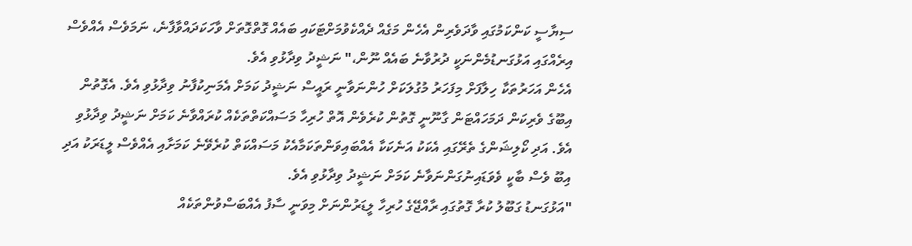ސިޔާސީ ކަންކަމުގައި ވާދަވެރިން އެހެން މަގެއް ދެއްކެވުމަށްޓަކައި ބައެއް ގޮތްގޮތަށް ވާހަކަދައްވާފާނެ، ނަމަވެސް އެއްވެސް އިރެއްގައި އަޅުގަނޑުމެންނަކީ ދުރުވާނެ ބައެއް ނޫން،" ނަޝީދު ވިދާޅުވި އެވެ.
އެހެން އަހަރުތަކާ ހިލާފަށް މިފަހަރު މުގުލަކަށް ހުންނަވާނީ ރައީސް ނަޝީދު ކަމަށް އެމަނިކުފާނު ވިދާޅުވި އެވެ. އެގޮތުން އިބޫގެ ވެރިކަން ދަމަހައްޓަން ގާނޫނީ ގޮތުން ކުރެވެން އޮތް ހުރިހާ މަސައްކަތްތަކެއް ކުރައްވާނެ ކަމަށް ނަޝީދު ވިދާޅުވި އެވެ. އަދި ކޯލިޝަންގެ ތެރޭގައި އެކަކު އަނެކަކާ އެއްބައިވަންތަކަމާއެކު މަސައްކަތް ކުރެވޭނެ ކަމަށާއި އެއްވެސް ލީޑަރަކު އަދި އިބޫ ވެސް ބާކީ ވެވަޑައިނުގަންނަވާނެ ކަމަށް ނަޝީދު ވިދާޅުވި އެވެ.
"އަޅުގަނޑު ގަބޫލު ކުރާ ގޮތުގައި ރާއްޖޭގެ ހުރިހާ ލީޑަރުންނަށް މިވަނީ ސާފު އެއްބަސްވުންތަކެއް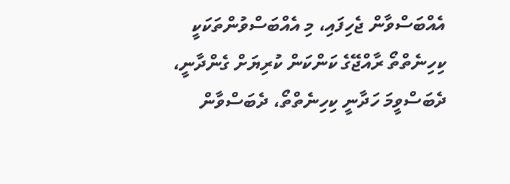އެއްބަސްވާން ޖެހިފައި، މި އެއްބަސްވުންތަކަކީ ކިހިނެތްތޯ ރާއްޖޭގެ ކަންކަން ކުރިޔަށް ގެންދާނީ، ދެބަސްވީމަ ހަދާނީ ކިހިނެތްތޯ، ދެބަސްވާން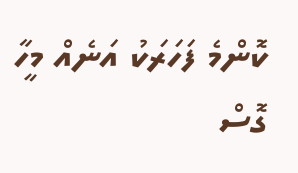ކޮންމެ ފަހަރަކު އަނެއް މީހާ ގޮސް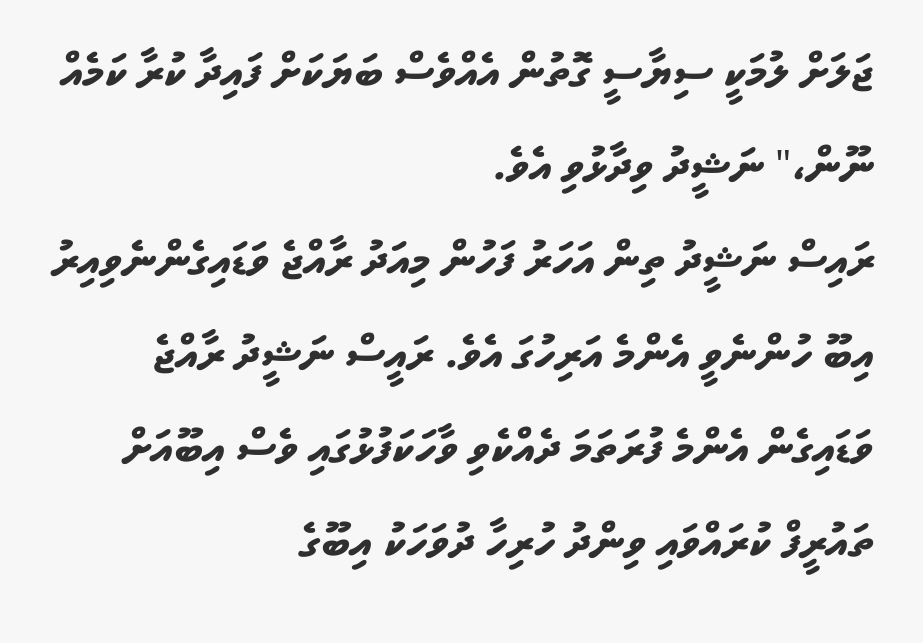ޖަލަށް ލުމަކީ ސިޔާސީ ގޮތުން އެއްވެސް ބަޔަކަށް ފައިދާ ކުރާ ކަމެއް ނޫން،" ނަޝީދު ވިދާޅުވި އެވެ.
ރައިސް ނަޝީދު ތިން އަހަރު ފަހުން މިއަދު ރާއްޖެ ވަޑައިގެންނެވިއިރު އިބޫ ހުންނެވީ އެންމެ އަރިހުގަ އެވެ. ރައީސް ނަޝީދު ރާއްޖެ ވަޑައިގެން އެންމެ ފުރަތަމަ ދެއްކެވި ވާހަކަފުޅުގައި ވެސް އިބޫއަށް ތައުރީފް ކުރައްވައި ވިންދު ހުރިހާ ދުވަހަކު އިބޫގެ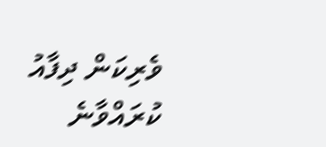ވެރިކަން ދިފާއު ކުރައްވާނެ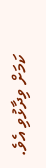ކަމަށް ވިދާޅުވި އެވެ.